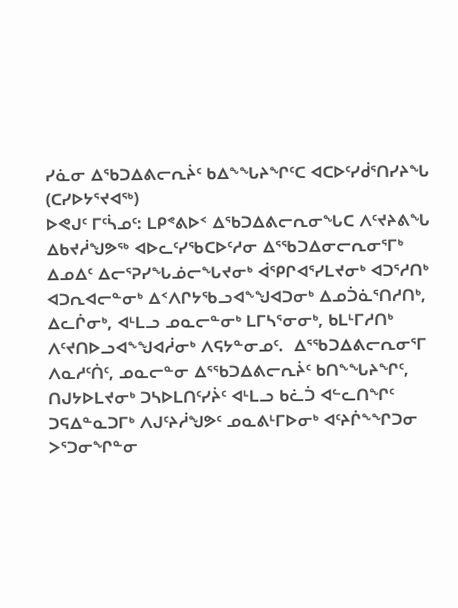ᓯᓈᓂ ᐃᕐᑲᑐᐃᕕᓕᕆᔩᑦ ᑲᐃᖕᖓᔨᖏᑦᑕ ᐊᑕᐅᑦᓯᑰᕐᑎᓯᔨᖓ (ᑕᓯᐅᔭᕐᔪᐊᖅ)
ᐅᕙᒍᑦ ᒥᑦᓵᓄᑦ: ᒪᑭᕝᕕᐅᑉ ᐃᕐᑲᑐᐃᕕᓕᕆᓂᖓᑕ ᐱᑦᔪᔨᕕᖓ ᐃᑲᔪᓲᖑᕗᖅ ᐊᐅᓚᑦᓯᖃᑕᐅᑦᓱᓂ ᐃᕐᖃᑐᐃᓂᓕᕆᓂᕐᒥᒃ ᐃᓄᐃᑦ ᐃᓕᕐᕈᓯᖓᓅᓕᖓᔪᓂᒃ ᐋᕐᑭᒋᐊᕐᓯᒪᔪᓂᒃ ᐊᑐᕐᓱᑎᒃ ᐊᑐᕆᐊᓕᓐᓂᒃ ᐃᑉᐱᒋᔭᖃᓗᐊᖕᖑᐊᑐᓂᒃ ᐃᓄᑑᓈᕐᑎᓱᑎᒃ, ᐃᓚᒌᓂᒃ, ᐊᒻᒪᓗ ᓄᓇᓕᓐᓂᒃ ᒪᒥᓴᕐᓂᓂᒃ, ᑲᒪᒻᒥᓱᑎᒃ ᐱᑦᔪᑎᐅᓗᐊᖕᖑᐊᓲᓂᒃ ᐱᕋᔭᓐᓂᓄᑦ.  ᐃᕐᖃᑐᐃᕕᓕᕆᓂᕐᒥ ᐱᓇᓱᑦᑏᑦ, ᓄᓇᓕᓐᓂ ᐃᕐᕐᑲᑐᐃᕕᓕᕆᔩᑦ ᑲᑎᖕᖓᔨᖏᑦ, ᑎᒍᔭᐅᒪᔪᓂᒃ ᑐᓴᐅᒪᑎᑦᓯᔩᑦ ᐊᒻᒪᓗ ᑲᓛᑑ ᐊᓪᓚᑎᖏᑦ ᑐᕋᐃᓐᓇᑐᒥᒃ ᐱᒍᑦᔨᓲᖑᕗᑦ ᓄᓇᕕᒻᒥᐅᓂᒃ ᐊᑦᔨᒌᖕᖏᑐᓂ ᐳᕐᑐᓂᖏᓐᓂ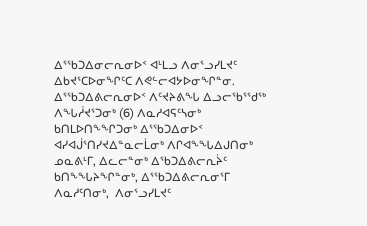ᐃᕐᖃᑐᐃᓂᓕᕆᓂᐅᑉ ᐊᒻᒪᓗ ᐱᓂᕐᓗᓯᒪᔪᑦ ᐃᑲᔪᕐᑕᐅᓂᖏᑦᑕ ᐱᕙᓪᓕᐊᔭᐅᓂᖏᓐᓂ.  ᐃᕐᖃᑐᐃᕕᓕᕆᓂᐅᑉ ᐱᑦᔪᔨᕕᖓ ᐃᓗᓕᖃᕐᖁᖅ ᐱᖓᓲᔪᕐᑐᓂᒃ (6) ᐱᓇᓱᐊᕋᑦᓴᓂᒃ ᑲᑎᒪᐅᑎᖕᖏᑐᓂᒃ ᐃᕐᖃᑐᐃᓂᐅᑉ ᐊᓯᐊᒎᕐᑎᓯᔪᐃᓐᓇᓕᒫᓂᒃ ᐱᒋᐊᖕᖓᐃᒍᑎᓂᒃ ᓄᓇᕕᒻᒥ, ᐃᓚᓕᓐᓂᒃ ᐃᕐᑲᑐᐃᕕᓕᕆᔩᑦ ᑲᑎᖕᖓᔨᖏᓐᓂᒃ, ᐃᕐᖃᑐᐃᕕᓕᕆᓂᕐᒥ ᐱᓇᓱᑦᑎᓂᒃ,  ᐱᓂᕐᓗᓯᒪᔪᑦ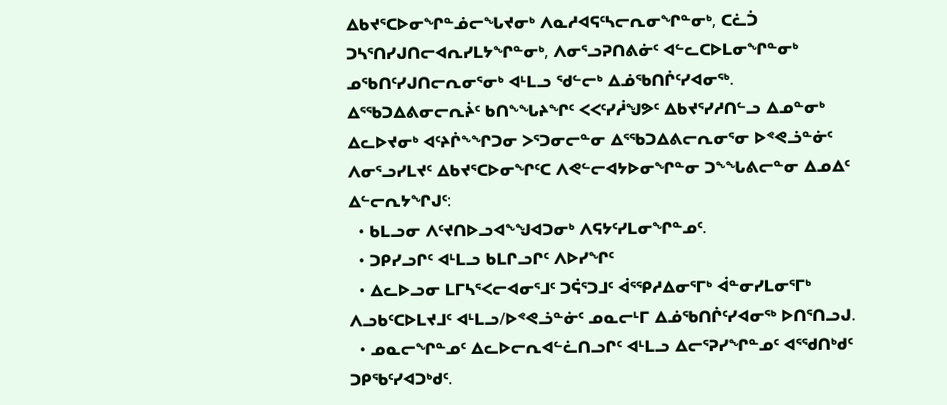ᐃᑲᔪᕐᑕᐅᓂᖏᓐᓅᓕᖓᔪᓂᒃ ᐱᓇᓱᐊᕋᑦᓴᓕᕆᓂᖏᓐᓂᒃ, ᑕᓛᑑ ᑐᓴᕐᑎᓯᒍᑎᓕᐊᕆᓯᒪᔭᖏᓐᓂᒃ, ᐱᓂᕐᓗᕈᑎᕕᓃᑦ ᐊᓪᓚᑕᐅᒪᓂᖏᓐᓂᒃ ᓄᕐᑲᑎᑦᓯᒍᑎᓕᕆᓂᕐᓂᒃ ᐊᒻᒪᓗ ᖁᓪᓕᒃ ᐃᓅᖃᑎᒌᑦᓯᐊᓂᖅ.
ᐃᕐᖃᑐᐃᕕᓂᓕᕆᔩᑦ ᑲᑎᖕᖓᔨᖏᑦ ᐸᐸᑦᓯᓲᖑᕗᑦ ᐃᑲᔪᕐᓯᓱᑎᓪᓗ ᐃᓄᓐᓂᒃ ᐃᓚᐅᔪᓂᒃ ᐊᑦᔨᒌᖕᖏᑐᓂ ᐳᕐᑐᓂᓕᓐᓂ ᐃᕐᖃᑐᐃᕕᓕᕆᓂᕐᓂ ᐅᕝᕙᓘᓐᓃᑦ ᐱᓂᕐᓗᓯᒪᔪᑦ ᐃᑲᔪᕐᑕᐅᓂᖏᑦᑕ ᐱᕙᓪᓕᐊᔭᐅᓂᖏᓐᓂ ᑐᖕᖓᕕᓕᓐᓂ ᐃᓄᐃᑦ ᐃᓪᓕᕆᔭᖏᒍᑦ:
  • ᑲᒪᓗᓂ ᐱᑦᔪᑎᐅᓗᐊᖕᖑᐊᑐᓂᒃ ᐱᕋᔭᑦᓯᒪᓂᖏᓐᓄᑦ.
  • ᑐᑭᓯᓗᒋᑦ ᐊᒻᒪᓗ ᑲᒪᒋᓗᒋᑦ ᐱᐅᓯᖏᑦ
  • ᐃᓚᐅᓗᓂ ᒪᒥᓴᕐᐸᓕᐊᓂᕐᒧᑦ ᑐᕌᕐᑐᒧᑦ ᐋᕐᕿᓱᐃᓂᕐᒥᒃ ᐋᓐᓂᓯᒪᓂᕐᒥᒃ ᐱᓗᑲᑦᑕᐅᒪᔪᒧᑦ ᐊᒻᒪᓗ/ᐅᕝᕙᓘᓐᓃᑦ ᓄᓇᓕᒻᒥ ᐃᓅᖃᑎᒌᑦᓯᐊᓂᖅ ᐅᑎᕐᑎᓗᒍ.
  • ᓄᓇᓕᖏᓐᓄᑦ ᐃᓚᐅᓕᕆᐊᓪᓛᑎᓗᒋᑦ ᐊᒻᒪᓗ ᐃᓕᕐᕈᓯᖏᓐᓄᑦ ᐊᕐᖁᑎᒃᑯᑦ ᑐᑭᖃᑦᓯᐊᑐᒃᑯᑦ.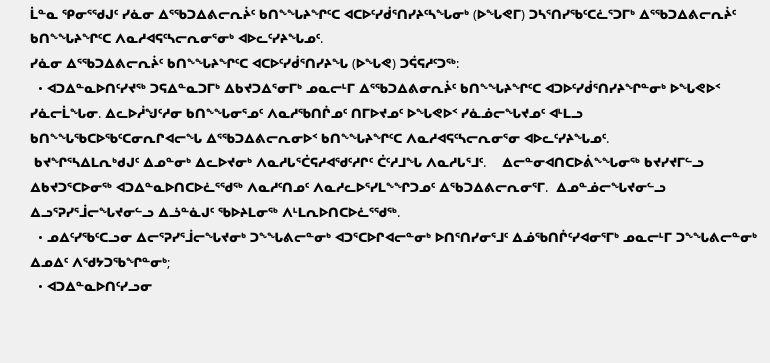ᒫᓐᓇ ᕿᓂᕐᖁᒍᑦ ᓯᓈᓂ ᐃᕐᖃᑐᐃᕕᓕᕆᔩᑦ ᑲᑎᖕᖓᔨᖏᑦᑕ ᐊᑕᐅᑦᓯᑰᕐᑎᓯᔨᑦᓴᖓᓂᒃ (ᐅᖓᕙᒥ) ᑐᓴᕐᑎᓯᖃᑦᑕᓛᕐᑐᒥᒃ ᐃᕐᖃᑐᐃᕕᓕᕆᔩᑦ ᑲᑎᖕᖓᔨᖏᑦᑕ ᐱᓇᓱᐊᕋᑦᓴᓕᕆᓂᕐᓂᒃ ᐊᐅᓚᑦᓯᔨᖓᓄᑦ.
ᓯᓈᓂ ᐃᕐᖃᑐᐃᕕᓕᕆᔩᑦ ᑲᑎᖕᖓᔨᖏᑦᑕ ᐊᑕᐅᑦᓯᑰᕐᑎᓯᔨᖓ (ᐅᖓᕙ) ᑐᕌᕋᓱᑦᑐᖅ:
  • ᐊᑐᐃᓐᓇᐅᑎᑦᓯᔪᖅ ᑐᕋᐃᓐᓇᑐᒥᒃ ᐃᑲᔪᑐᐃᕐᓂᒥᒃ ᓄᓇᓕᒻᒥ ᐃᕐᖃᑐᐃᕕᓂᕆᔩᑦ ᑲᑎᖕᖓᔨᖏᑦᑕ ᐊᑐᐅᑦᓯᑰᕐᑎᓯᔨᖏᓐᓂᒃ ᐅᖓᕙᐅᑉ ᓯᓈᓕᒫᖓᓂ. ᐃᓚᐅᓲᖑᑦᓱᓂ ᑲᑎᖕᖓᓂᕐᓄᑦ ᐱᓇᓱᖃᑎᒌᓄᑦ ᑎᒥᐅᔪᓄᑦ ᐅᖓᕙᐅᑉ ᓯᓈᓅᓕᖓᔪᓄᑦ ᐊᒻᒪᓗ ᑲᑎᖕᖓᖃᑕᐅᖃᑦᑕᓂᕆᒋᐊᓕᖓ ᐃᕐᖃᑐᐃᕕᓕᕆᓂᐅᑉ ᑲᑎᖕᖓᔨᖏᑦᑕ ᐱᓇᓱᐊᕋᑦᓴᓕᕆᓂᕐᓂ ᐊᐅᓚᑦᓯᔨᖓᓄᑦ.
 ᑲᔪᖏᕐᓴᐃᒪᕆᒃᑯᒍᑦ ᐃᓄᓐᓂᒃ ᐃᓚᐅᔪᓂᒃ ᐱᓇᓱᒐᕐᑖᕋᓱᐊᖁᑦᓱᒋᑦ ᑖᑦᓱᒧᖓ ᐱᓇᓱᒐᕐᒧᑦ.    ᐃᓕᓐᓂᐊᑎᑕᐅᕖᖕᖓᓂᖅ ᑲᔪᓯᔪᒥᓪᓗ ᐃᑲᔪᑐᕐᑕᐅᓂᖅ ᐊᑐᐃᓐᓇᐅᑎᑕᐅᓛᕐᖁᖅ ᐱᓇᓱᑦᑎᓄᑦ ᐱᓇᓱᓚᐅᕐᓯᒪᖕᖏᑐᓄᑦ ᐃᕐᑲᑐᐃᕕᓕᕆᓂᕐᒥ.  ᐃᓄᓐᓅᓕᖓᔪᓂᓪᓗ ᐃᓗᕐᕈᓯᕐᒨᓕᖓᔪᓂᓪᓗ ᐃᓘᓐᓈᒍᑦ ᖃᐅᔨᒪᓂᖅ ᐱᒻᒪᕆᐅᑎᑕᐅᓛᕐᖁᖅ.
  • ᓄᐃᑦᓯᖃᑦᑕᓗᓂ ᐃᓕᕐᕈᓯᕐᒨᓕᖓᔪᓂᒃ ᑐᖕᖓᕕᓕᓐᓂᒃ ᐊᑐᕐᑕᐅᒋᐊᓕᓐᓂᒃ ᐅᑎᕐᑎᓯᓂᕐᒧᑦ ᐃᓅᖃᑎᒌᑦᓯᐊᓂᕐᒥᒃ ᓄᓇᓕᒻᒥ ᑐᖕᖓᕕᓕᓐᓂᒃ ᐃᓄᐃᑦ ᐱᖁᔭᑐᖃᖏᓐᓂᒃ;
  • ᐊᑐᐃᓐᓇᐅᑎᑦᓯᓗᓂ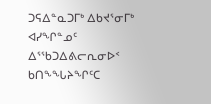ᑐᕋᐃᓐᓇᑐᒥᒃ ᐃᑲᔪᕐᓂᒥᒃ ᐊᓯᖏᓐᓄᑦ ᐃᕐᖃᑐᐃᕕᓕᕆᓂᐅᑉ ᑲᑎᖕᖓᔨᖏᑦᑕ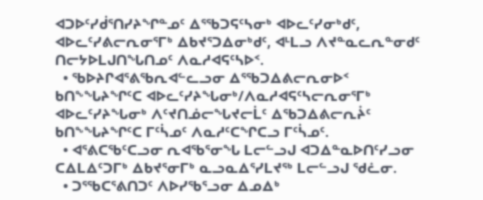ᐊᑐᐅᑦᓯᑰᕐᑎᓯᔨᖏᓐᓄᑦ ᐃᕐᖃᑐᕋᑦᓴᓂᒃ ᐊᐅᓚᑦᓯᓂᒃᑯᑦ, ᐊᐅᓚᑦᓯᕕᓕᕆᓂᕐᒥᒃ ᐃᑲᔪᕐᑐᐃᓂᒃᑯᑦ, ᐊᒻᒪᓗ ᐱᔪᓐᓇᓚᕆᓐᓂᑯᑦ ᑎᓕᔭᐅᒪᒍᑎᖓᑎᓄᑦ ᐱᓇᓱᐊᕋᑦᓴᐅᑉ.
  • ᖃᐅᔨᒋᐊᕐᕕᖃᕆᐊᓪᓚᓗᓂ ᐃᕐᖃᑐᐃᕕᓕᕆᓂᐅᑉ ᑲᑎᖕᖓᔨᖏᑦᑕ ᐊᐅᓚᑦᓯᔨᖓᓂᒃ/ᐱᓇᓱᐊᕋᑦᓴᓕᕆᓂᕐᒥᒃ ᐊᐅᓚᑦᓯᔨᖓᓂᒃ ᐱᑦᔪᑎᓅᓕᖓᔪᓕᒫᑦ ᐃᕐᑲᑐᐃᕕᓕᕆᔩᑦ ᑲᑎᖕᖓᔨᖏᑦᑕ ᒥᑦᓵᓄᑦ ᐱᓇᓱᑦᑕᖏᑕᓗ ᒥᑦᓵᓄᑦ.
  • ᐊᕐᕕᑕᖃᑦᑕᓗᓂ ᕆᐊᖃᕐᓂᖓ ᒪᓕᓪᓗᒍ ᐊᑐᐃᓐᓇᐅᑎᑦᓯᓗᓂ ᑕᐃᒪᐃᑦᑐᒥᒃ ᐃᑲᔪᕐᓂᒥᒃ ᓇᓗᓇᐃᕐᓯᒪᔪᖅ ᒪᓕᓪᓗᒍ ᖁᓛᓂ.
  • ᑐᕐᖃᑕᕐᕕᑎᑐᑦ ᐱᐅᓯᖃᕐᓗᓂ ᐃᓄᐃᒃ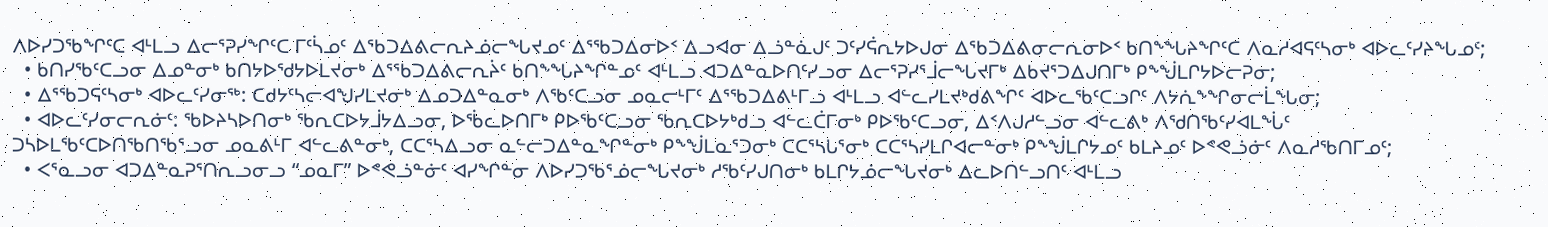ᐱᐅᓯᑐᖃᖏᑦᑕ ᐊᒻᒪᓗ ᐃᓕᕐᕈᓯᖏᑦᑕ ᒥᑦᓵᓄᑦ ᐃᕐᑲᑐᐃᕕᓕᕆᔨᓅᓕᖓᔪᓄᑦ ᐃᕐᖃᑐᐃᓂᐅᑉ ᐃᓗᐊᓂ ᐃᓘᓐᓈᒍᑦ ᑐᑦᓯᕌᕆᔭᐅᒍᓂ ᐃᕐᑲᑐᐃᕕᓂᓕᕆᓂᐅᑉ ᑲᑎᖕᖓᔨᖏᑦᑕ ᐱᓇᓱᐊᕋᑦᓴᓂᒃ ᐊᐅᓚᑦᓯᔨᖓᓄᑦ;
  • ᑲᑎᓯᖃᑦᑕᓗᓂ ᐃᓄᓐᓂᒃ ᑲᑎᔭᐅᖁᔭᐅᒪᔪᓂᒃ ᐃᕐᕐᑲᑐᐃᕕᓕᕆᔩᑦ ᑲᑎᖕᖓᔨᖏᓐᓄᑦ ᐊᒻᒪᓗ ᐊᑐᐃᓐᓇᐅᑎᑦᓯᓗᓂ ᐃᓕᕐᕈᓯᕐᒨᓕᖓᔪᒥᒃ ᐃᑲᔪᕐᑐᐃᒍᑎᒥᒃ ᑭᖕᖒᒪᒋᔭᐅᓕᕈᓂ;
  • ᐃᕐᖃᑐᕋᑦᓴᓂᒃ ᐊᐅᓚᑦᓯᓂᖅ: ᑕᑯᔭᑦᓴᓕᐊᖑᓯᒪᔪᓂᒃ ᐃᓄᑐᐃᓐᓇᓂᒃ ᐱᖃᑦᑕᓗᓂ ᓄᓇᓕᒻᒥᑦ ᐃᕐᖃᑐᐃᕕᒻᒥᓗ ᐊᒻᒪᓗ ᐊᓪᓚᓯᒪᔪᒃᑯᕕᖏᑦ ᐊᐅᓚᖃᑦᑕᓗᒋᑦ ᐱᔭᕇᖕᖏᓂᓕᒫᖓᓂ;
  • ᐊᐅᓚᑦᓯᓂᓕᕆᓃᑦ: ᖃᐅᔨᓴᐅᑎᓂᒃ ᖃᕆᑕᐅᔭᒨᔭᐃᓗᓂ, ᐅᖄᓚᐅᑎᒥᒃ ᑭᐅᖃᑦᑕᓗᓂ ᖃᕆᑕᐅᔭᒃᑯᓗ ᐊᓪᓚᑖᒥᓂᒃ ᑭᐅᖃᑦᑕᓗᓂ, ᐃᑉᐱᒍᓱᓪᓗᓂ ᐊᓪᓚᕕᒃ ᐱᖁᑎᖃᑦᓯᐊᒪᖔᑦ ᑐᓴᐅᒪᖃᑦᑕᐅᑎᖃᑎᖃᕐᓗᓂ ᓄᓇᕕᒻᒥ ᐊᓪᓚᕕᓐᓂᒃ, ᑕᑕᕐᓴᐃᓗᓂ ᓇᓪᓕᑐᐃᓐᓇᖏᓐᓂᒃ ᑭᖕᖒᒪᓇᕐᑐᓂᒃ ᑕᑕᕐᓴᒐᕐᓂᒃ ᑕᑕᕐᓴᓯᒪᒋᐊᓕᓐᓂᒃ ᑭᖕᖒᒪᒋᔭᓄᑦ ᑲᒪᔨᓄᑦ ᐅᕝᕙᓘᓃᑦ ᐱᓇᓱᖃᑎᒥᓄᑦ;
  • ᐸᕐᓇᓗᓂ ᐊᑐᐃᓐᓇᕈᕐᑎᕆᓗᓂᓗ “ᓄᓇᒥ” ᐅᕝᕙᓘᓐᓃᑦ ᐊᓯᖏᓐᓂ ᐱᐅᓯᑐᖃᕐᓅᓕᖓᔪᓂᒃ ᓱᖃᑦᓯᒍᑎᓂᒃ ᑲᒪᒋᔭᓅᓕᖓᔪᓂᒃ ᐃᓚᐅᑎᓪᓗᑎᑦ ᐊᒻᒪᓗ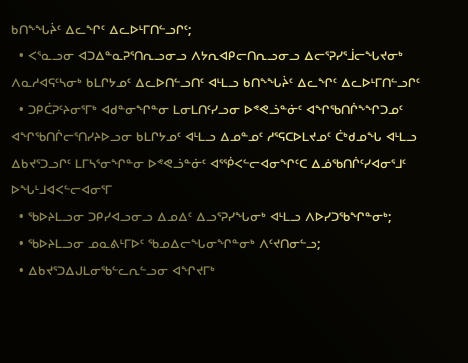ᑲᑎᖕᖓᔩᑦ ᐃᓚᖏᑦ ᐃᓚᐅᒻᒥᑎᓪᓗᒋᑦ;
  • ᐸᕐᓇᓗᓂ ᐊᑐᐃᓐᓇᕈᕐᑎᕆᓗᓂᓗ ᐱᔭᕆᐊᑭᓕᑎᕆᓗᓂᓗ ᐃᓕᕐᕈᓯᕐᒨᓕᖓᔪᓂᒃ ᐱᓇᓱᐊᕋᑦᓴᓂᒃ ᑲᒪᒋᔭᓄᑦ ᐃᓚᐅᑎᓪᓗᑎᑦ ᐊᒻᒪᓗ ᑲᑎᖕᖓᔩᑦ ᐃᓚᖏᑦ ᐃᓚᐅᒻᒥᑎᓪᓗᒋᑦ
  • ᑐᑭᑖᕈᑦᔨᓂᕐᒥᒃ ᐊᑯᓐᓂᖏᓐᓂ ᒪᓂᒪᑎᑦᓯᓗᓂ ᐅᕝᕙᓘᓐᓃᑦ ᐊᖏᖃᑎᒌᖕᖏᑐᓄᑦ ᐊᖏᖃᑎᒌᓕᕐᑎᓯᔨᐅᓗᓂ ᑲᒪᒋᔭᓄᑦ ᐊᒻᒪᓗ ᐃᓄᓐᓄᑦ ᓱᕐᕋᑕᐅᒪᔪᓄᑦ ᑖᒃᑯᓄᖓ ᐊᒻᒪᓗ ᐃᑲᔪᕐᑐᓗᒋᑦ ᒪᒥᓴᕐᓂᖏᓐᓂ ᐅᕝᕙᓘᓐᓃᑦ ᐊᕐᖀᐸᓪᓕᐊᓂᖏᑦᑕ ᐃᓅᖃᑎᒌᑦᓯᐊᓂᕐᒧᑦ ᐅᖓᒻᒧᐊᐸᓪᓕᐊᓂᕐᒥ
  • ᖃᐅᔨᒪᓗᓂ ᑐᑭᓯᐊᓗᓂᓗ ᐃᓄᐃᑦ ᐃᓗᕐᕈᓯᖓᓂᒃ ᐊᒻᒪᓗ ᐱᐅᓯᑐᖃᖏᓐᓂᒃ;
  • ᖃᐅᔨᒪᓗᓂ ᓄᓇᕕᒻᒥᐅᑦ ᖃᓄᐃᓕᖓᓂᖏᓐᓂᒃ ᐱᑦᔪᑎᓂᓪᓗ;
  • ᐃᑲᔪᕐᑐᐃᒍᒪᓂᖃᓪᓚᕆᓪᓗᓂ ᐊᖏᔪᒥᒃ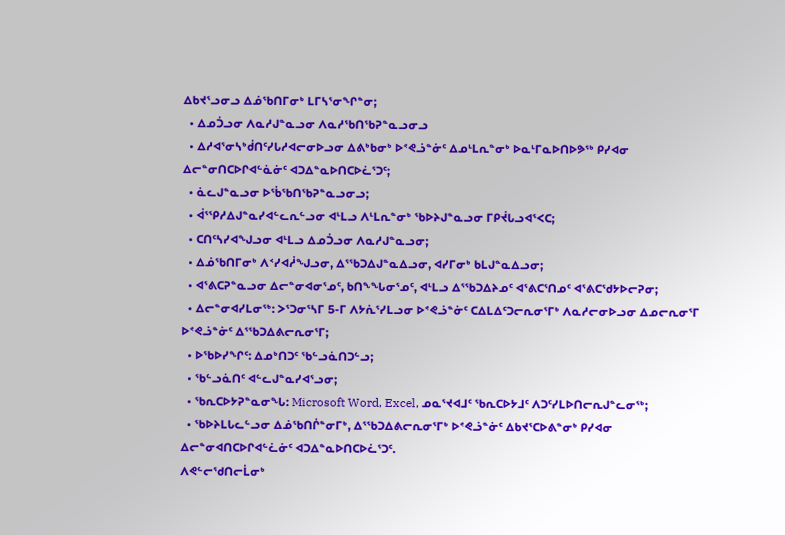ᐃᑲᔪᕐᓗᓂᓗ ᐃᓅᖃᑎᒥᓂᒃ ᒪᒥᓴᕐᓂᖏᓐᓂ;
  • ᐃᓄᑑᓗᓂ ᐱᓇᓱᒍᓐᓇᓗᓂ ᐱᓇᓱᖃᑎᖃᕈᓐᓇᓗᓂᓗ
  • ᐃᓱᐊᕐᓂᓴᒃᑰᑎᑦᓯᒐᓱᐊᓕᓂᐅᓗᓂ ᐃᕕᒃᑲᓂᒃ ᐅᕝᕙᓘᓐᓃᑦ ᐃᓄᒻᒪᕆᓐᓂᒃ ᐅᓇᒻᒥᓇᐅᑎᐅᕗᖅ ᑭᓯᐊᓂ ᐃᓕᓐᓂᑎᑕᐅᒋᐊᓪᓈᓃᑦ ᐊᑐᐃᓐᓇᐅᑎᑕᐅᓛᕐᑐᑦ;
  • ᓈᓚᒍᓐᓇᓗᓂ ᐅᖄᖃᑎᖃᕈᓐᓇᓗᓂᓗ;
  • ᐋᕐᕿᓱᐃᒍᓐᓇᓯᐊᓪᓚᕆᓪᓗᓂ ᐊᒻᒪᓗ ᐱᒻᒪᕆᓐᓂᒃ ᖃᐅᔨᒍᓐᓇᓗᓂ ᒥᑭᔫᒐᓗᐊᕐᐸᑕ;
  • ᑕᑎᑦᓴᓯᐊᖑᓗᓂ ᐊᒻᒪᓗ ᐃᓄᑑᓗᓂ ᐱᓇᓱᒍᓐᓇᓗᓂ;
  • ᐃᓅᖃᑎᒥᓂᒃ ᐱᑉᓯᐊᓲᖑᓗᓂ, ᐃᕐᖃᑐᐃᒍᓐᓇᐃᓗᓂ, ᐊᓯᒥᓂᒃ ᑲᒪᒍᓐᓇᐃᓗᓂ;
  • ᐊᕐᕕᑕᕈᓐᓇᓗᓂ ᐃᓕᓐᓂᐊᓂᕐᓄᑦ, ᑲᑎᖕᖓᓂᕐᓄᑦ, ᐊᒻᒪᓗ ᐃᕐᖃᑐᐃᔨᓄᑦ ᐊᕐᕕᑕᕐᑎᓄᑦ ᐊᕐᕕᑕᖁᔭᐅᓕᕈᓂ;
  • ᐃᓕᓐᓂᐊᓯᒪᓂᖅ: ᐳᕐᑐᓂᕐᓴᒥ 5-ᒥ ᐱᔭᕇᕐᓯᒪᓗᓂ ᐅᕝᕙᓘᓐᓃᑦ ᑕᐃᒪᐃᑦᑐᓕᕆᓂᕐᒥᒃ ᐱᓇᓱᓕᓂᐅᓗᓂ ᐃᓄᓕᕆᓂᕐᒥ ᐅᕝᕙᓘᓐᓃᑦ ᐃᕐᖃᑐᐃᕕᓕᕆᓂᕐᒥ;
  • ᐅᖃᐅᓯᖏᑦ: ᐃᓄᒃᑎᑐᑦ ᖃᓪᓗᓈᑎᑐᓪᓗ;
  • ᖃᓪᓗᓈᑎᑦ ᐊᓪᓚᒍᓐᓇᓯᐊᕐᓗᓂ;
  • ᖃᕆᑕᐅᔭᕈᓐᓇᓂᖓ: Microsoft Word, Excel, ᓄᓇᕐᔪᐊᒧᑦ ᖃᕆᑕᐅᔭᒧᑦ ᐱᑐᑦᓯᒪᐅᑎᓕᕆᒍᓐᓚᓂᖅ;
  • ᖃᐅᔨᒪᒐᓚᓪᓗᓂ ᐃᓅᖃᑎᒌᓐᓂᒥᒃ, ᐃᕐᖃᑐᐃᕕᓕᕆᓂᕐᒥᒃ ᐅᕝᕙᓘᓐᓃᑦ ᐃᑲᔪᕐᑕᐅᕕᓐᓂᒃ ᑭᓯᐊᓂ ᐃᓕᓐᓂᐊᑎᑕᐅᒋᐊᓪᓛᓃᑦ ᐊᑐᐃᓐᓇᐅᑎᑕᐅᓛᕐᑐᑦ.
ᐱᕙᓪᓕᖁᑎᓕᒫᓂᒃ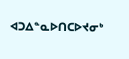ᐊᑐᐃᓐᓇᐅᑎᑕᐅᔪᓂᒃ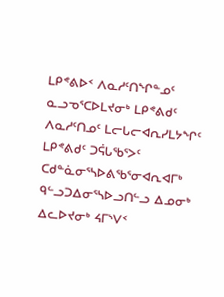ᒪᑭᕝᕕᐅᑉ ᐱᓇᓱᑦᑎᖏᓐᓄᑦ ᓇᓗᓀᕐᑕᐅᒪᔪᓂᒃ ᒪᑭᕝᕕᑯᑦ ᐱᓇᓱᑦᑎᓄᑦ ᒪᓕᒐᓕᐊᕆᓯᒪᔭᖏᑦ
ᒪᑭᕝᕕᑯᑦ ᑐᕌᒐᖃᕐᐳᑦ ᑕᑯᓐᓈᓂᕐᓴᐅᕕᖃᕐᓂᐊᕆᐊᒥᒃ ᑫᓪᓗᑐᐃᓂᕐᓴᐅᓗᑎᓪᓗ ᐃᓄᓂᒃ ᐃᓚᐅᔪᓂᒃ ᔦᒥᔅᐯᑉ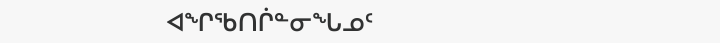ᐊᖏᖃᑎᒌᓐᓂᖓᓄᑦ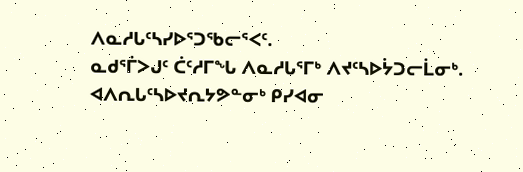ᐱᓇᓱᒐᑦᓴᓯᐅᕐᑐᖃᓕᕐᐸᑦ.
ᓇᑯᕐᒦᐳᒍᑦ ᑖᑦᓱᒥᖓ ᐱᓇᓱᒐᕐᒥᒃ ᐱᔪᑦᓴᐅᔮᑐᓕᒫᓂᒃ.
ᐊᐱᕆᒐᑦᓴᐅᔪᕆᔭᕗᓐᓂᒃ ᑭᓯᐊᓂ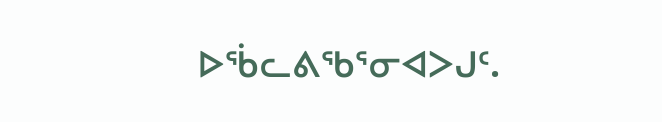ᐅᖄᓚᕕᖃᕐᓂᐊᐳᒍᑦ.